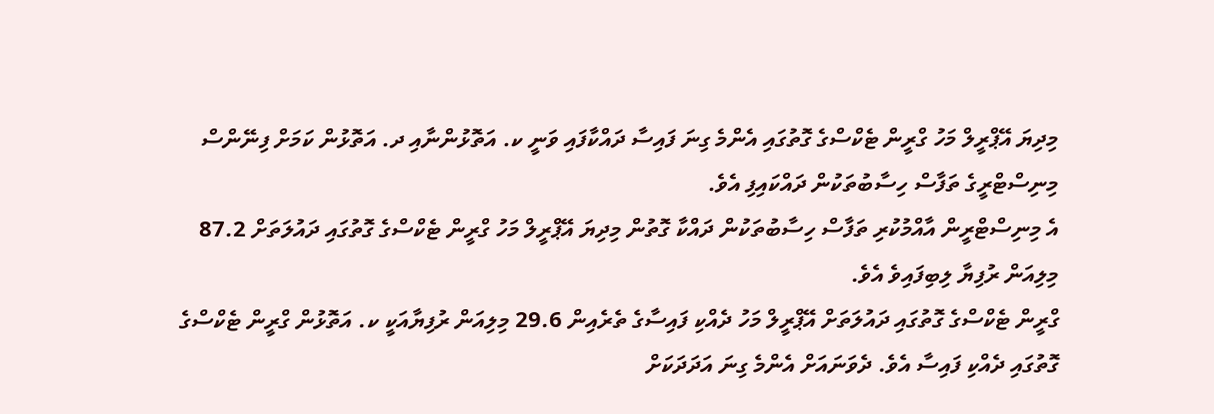މިދިޔަ އޭޕްރީލް މަހު ގްރީން ޓެކްސްގެ ގޮތުގައި އެންމެ ގިނަ ފައިސާ ދައްކާފައި ވަނީ ކ. އަތޮޅުންނާއި ދ. އަތޮޅުން ކަމަށް ފިނޭންސް މިނިސްޓްރީގެ ތަފާސް ހިސާބުތަކުން ދައްކައިފި އެވެ.
އެ މިނިސްޓްރީން އާއްމުކުރި ތަފާސް ހިސާބުތަކުން ދައްކާ ގޮތުން މިދިޔަ އޭޕްރީލް މަހު ގްރީން ޓެކްސްގެ ގޮތުގައި ދައުލަތަށް 87.2 މިލިއަން ރުފިޔާ ލިބިފައިވެ އެވެ.
ގްރީން ޓެކްސްގެ ގޮތުގައި ދައުލަތަށް އޭޕްރީލް މަހު ދެއްކި ފައިސާގެ ތެރެއިން 29.6 މިލިއަން ރުފިޔާއަކީ ކ. އަތޮޅުން ގްރީން ޓެކްސްގެ ގޮތުގައި ދެއްކި ފައިސާ އެވެ. ދެވަނައަށް އެންމެ ގިނަ އަދަދަކަށް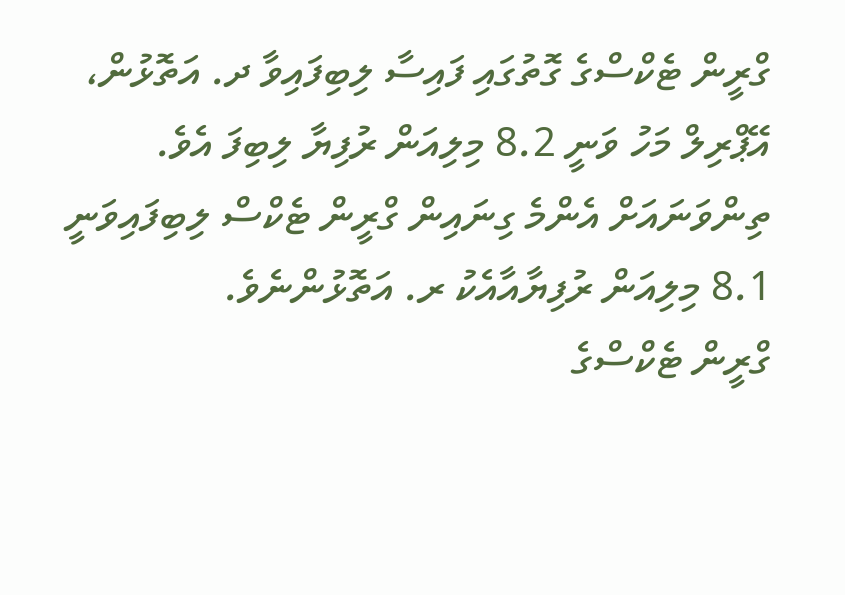ގްރީން ޓެކްސްގެ ގޮތުގައި ފައިސާ ލިބިފައިވާ ދ. އަތޮޅުން، އޭޕްރިލް މަހު ވަނީ 8.2 މިލިއަން ރުފިޔާ ލިބިފަ އެވެ. ތިންވަނައަށް އެންމެ ގިނައިން ގްރީން ޓެކްސް ލިބިފައިވަނީ 8.1 މިލިއަން ރުފިޔާއާއެކު ރ. އަތޮޅުންނެވެ.
ގްރީން ޓެކްސްގެ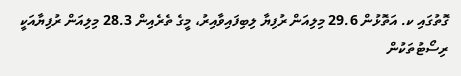ގޮތުގައި ކ. އަތޮޅުން 29.6 މިލިއަން ރުފިޔާ ލިބިފައިވާއިރު، މީގެ ތެރެއިން 28.3 މިލިއަން ރުފިޔާއަކީ ރިސޯޓުތަކުން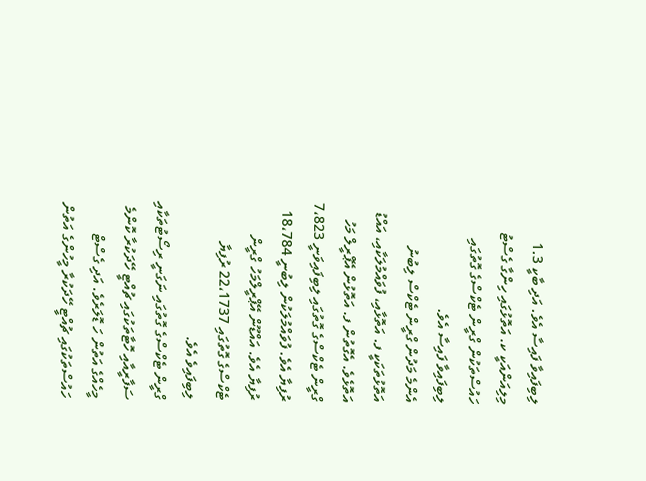ލިބިފައިވާ ފައިސާ އެވެ. އަދި ބާކީ 1.3 މިލިއަންއަކީ ކ. އަތޮޅުގައި ހިންގާ ގެސްޓު ހައުސްތަކުން ގްރީން ޓެކްސްގެ ގޮތުގައި ލިބިފައިވާ ފައިސާ އެވެ.
އެންމެ މަދުން ގްރީން ޓެކްސް ލިބުނު އަތޮޅުތަކަކީ ފ. އަތޮޅާއި، ފުވައްމުލަކާއި، އައްޑު އަތޮޅެވެ. އެގޮތުން ފ. އަތޮޅުން އޭޕްރީލް މަހު ގްރީން ޓެކްސްގެ ގޮތުގައި ލިބިފައިވަނީ 7،823 ރުފިޔާ އެވެ. ފުވައްމުލަކުން ލިބުނީ 18،784 ރުފިޔާ އެވެ. އައްޑޫން އޭޕްރީލްމަހު ގްރީން ޓެކްސްގެ ގޮތުގައި 22،1737 ރުފިޔާ ލިބިފައިވެ އެވެ.
ގްރީން ޓެކްސްގެ ގޮތުގައި ނަގަނީ ރިސޯޓުތަކާއި ސަފާރީއާއި ހޮޓާތަކުގައި ޗުއްޓީ ހޭދަކުރާ ކޮންމެ މީހެއްގެ އަތުން ހަ ޑޮލަރެވެ. އަދި ގެސްޓް ހައުސްތަކުގައި ޗުއްޓީ ހޭދަކުރާ މީހުންގެ އަތުން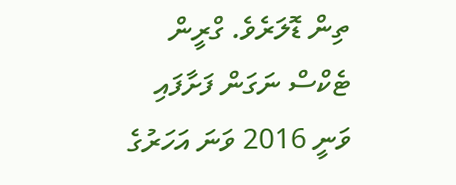ތިން ޑޮލަރެވެ. ގްރީން ޓެކްސް ނަގަން ފަށާފައި ވަނީ 2016 ވަނަ އަހަރުގެ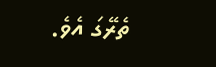ތެރޭގަ އެވެ.